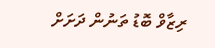ރިޒާވް ބޮޑު ތަނުން ދަށަށް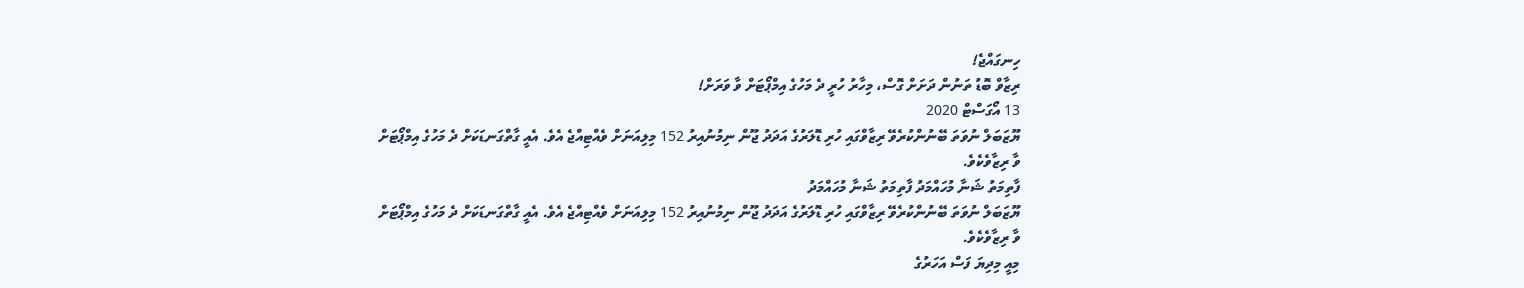ހިނގައްޖެ!
ރިޒާވް ބޮޑު ތަނުން ދަށަށް ގޮސް، މިހާރު ހުރީ ދެ މަހުގެ އިމްޕޯޓަށް ވާ ވަރަށް!
13 އޯގަސްޓް 2020
ޔޫޒަބަލް ނުވަތަ ބޭނުންކުރެވޭ ރިޒާވްގައި ހުރި ޑޮލަރުގެ އަދަދު ޖޫން ނިމުނުއިރު 152 މިލިއަނަށް ވެއްޓިއްޖެ އެވެ. އެއީ ގާތްގަނޑަކަށް ދެ މަހުގެ އިމްޕޯޓަށް ވާ ރިޒާވެކެވެ.
ފާތިމަތު ޝަނާ މުހައްމަދު ފާތިމަތު ޝަނާ މުހައްމަދު
ޔޫޒަބަލް ނުވަތަ ބޭނުންކުރެވޭ ރިޒާވްގައި ހުރި ޑޮލަރުގެ އަދަދު ޖޫން ނިމުނުއިރު 152 މިލިއަނަށް ވެއްޓިއްޖެ އެވެ. އެއީ ގާތްގަނޑަކަށް ދެ މަހުގެ އިމްޕޯޓަށް ވާ ރިޒާވެކެވެ.
މިއީ މިދިޔަ ފަސް އަހަރުގެ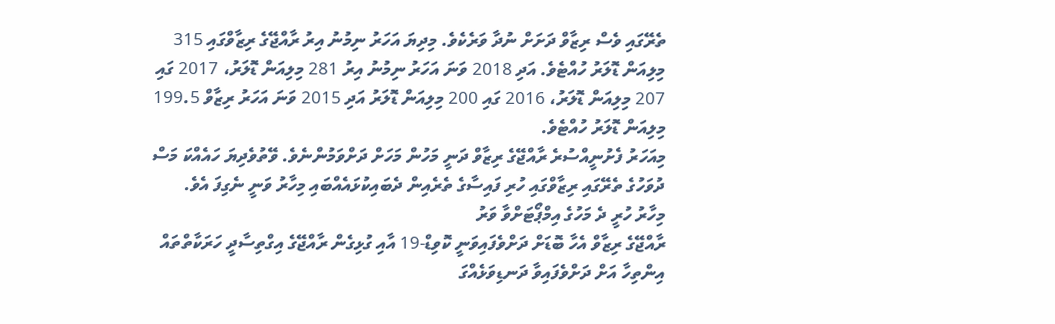ތެރޭގައި ވެސް ރިޒާވް ދަށަށް ނުދާ ވަރެކެވެ. މިދިޔަ އަހަރު ނިމުނު އިރު ރާއްޖޭގެ ރިޒާވްގައި 315 މިލިއަން ޑޮލަރު ހުއްޓެވެ. އަދި 2018 ވަނަ އަހަރު ނިމުނު އިރު 281 މިލިއަން ޑޮލަރު، 2017 ގައި 207 މިލިއަން ޑޮލަރު، 2016 ގައި 200 މިލިއަން ޑޮލަރު އަދި 2015 ވަނަ އަހަރު ރިޒާވް 199.5 މިލިއަން ޑޮލަރު ހުއްޓެވެ.
މިއަހަރު ފެށުނީއްސުރެ ރާއްޖޭގެ ރިޒާވް ދަނީ މަހުން މަހަށް ދަށްވަމުންނެވެ. ވޭތުވެދިޔަ ހައެއްކަ މަސް ދުވަހުގެ ތެރޭގައި ރިޒާވްގައި ހުރި ފައިސާގެ ތެރެއިން ދެބައިކުޅައެއްބައި މިހާރު ވަނީ ނެގިފަ އެވެ.
މިހާރު ހުރީ ދެ މަހުގެ އިމްޕޯޓަށްވާ ވަރު
ރާއްޖޭގެ ރިޒާވް އެހާ ބޮޑަށް ދަށްވެފައިވަނީ ކޮވިޑް-19 އާއި ގުޅިގެން ރާއްޖޭގެ އިގްތިސާދީ ހަރަކާތްތައް އިންތިހާ އަށް ދަށްވެފައިވާ ދަނޑިވަޅެއްގަ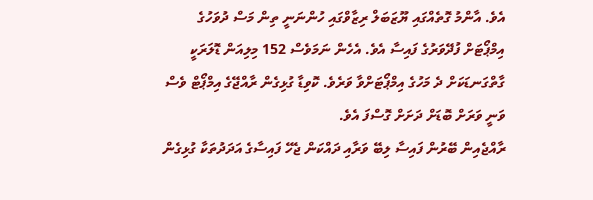އެވެ. އާންމު ގޮތެއްގައި ޔޫޒަބަލް ރިޒާވްގައި ހުންނަނީ ތިން މަސް ދުވަހުގެ އިމްޕޯޓަށް ފުދޭވަރުގެ ފައިސާ އެވެ. އެހެން ނަމަވެސް 152 މިލިއަން ޑޮލަރަކީ ގާތްގަނޑަކަށް ދެ މަހުގެ އިމްޕޯޓަށްވާ ވަރެވެ. ކޮވިޑާ ގުޅިގެން ރާއްޖޭގެ އިމްޕޯޓް ވެސް ވަނީ ވަރަށް ބޮޑަށް ދަށަށް ގޮސްފަ އެވެ.
ރާއްޖެއިން ބޭރުން ފައިސާ ލިބޭ ވަރާއި ދައްކަން ޖެހޭ ފައިސާގެ އަދަދުތަކާ ގުޅިގެން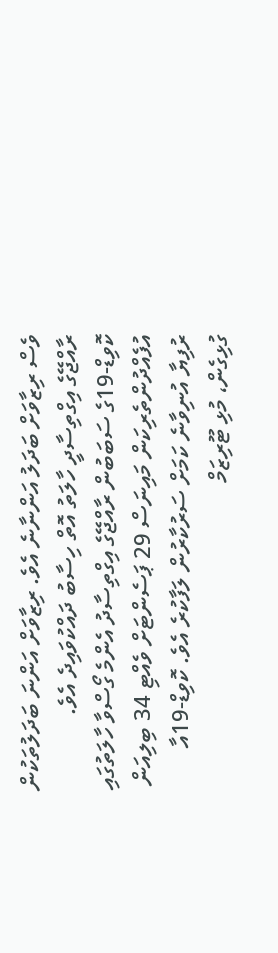ވެސް ރިޒާވަށް ބަދަލު އަންނާނެ އެވެ. ރިޒާވަށް އަންނަ ބަދަލުތަކުން ރާއްޖޭގެ އިގްތިސާދީ ހާލަތު އޮތް ހިސާބު ދައްކުވައިދެ އެވެ.
ކޮވިޑް-19ގެ ސަބަބުން ރާއްޖޭގެ އިގްތިސާދު އެންމެ ގޯސްވާ ހާލަތުގައި އުފެއްދުންތެރިކަން މައިނަސް 29 ޕަސެންޓަށް ވެއްޓި 34 ބިލިއަން ރުފިޔާ އުނިވާނެ ކަމަށް ސަރުކާރުން ލަފާކުރެ އެވެ. ކޮވިޑް-19އާ ގުޅިގެން، މުޅި ޓޫރިޒަމް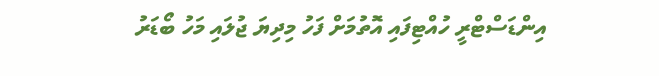އިންޑަސްޓްރީ ހުއްޓިފައި އޮތުމަށް ފަހު މިދިޔަ ޖުލައި މަހު ބޯޑަރު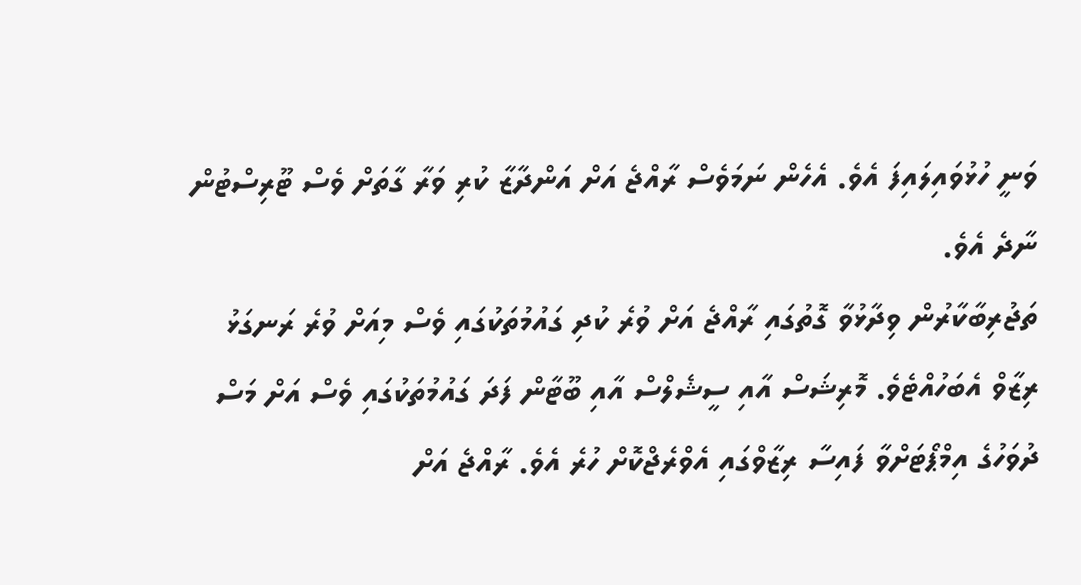ވަނީ ހުޅުވައިލައިފަ އެވެ. އެހެން ނަމަވެސް ރާއްޖެ އަށް އަންދާޒާ ކުރި ވަރާ ގާތަށް ވެސް ޓޫރިސްޓުން ނާދެ އެވެ.
ތަޖުރިބާކާރުން ވިދާޅުވާ ގޮތުގައި ރާއްޖެ އަށް ވުރެ ކުދި ގައުމުތަކުގައި ވެސް މިއަށް ވުރެ ރަނގަޅު ރިޒާވް އެބަހުއްޓެވެ. މޮރިޝަސް އާއި ސީޝެލްސް އާއި ބޫޓާން ފަދަ ގައުމުތަކުގައި ވެސް އަށް މަސް ދުވަހުގެ އިމްޕޯޓަށްވާ ފައިސާ ރިޒާވްގައި އެވްރެޖްކޮށް ހުރެ އެވެ. ރާއްޖެ އަށް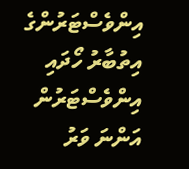އިންވެސްޓަރުންގެ އިތުބާރު ހޯދައި އިންވެސްޓަރުން އަންނަ ވަރު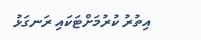އިތުރު ކުރުމަށްޓަކައި ރަނގަޅު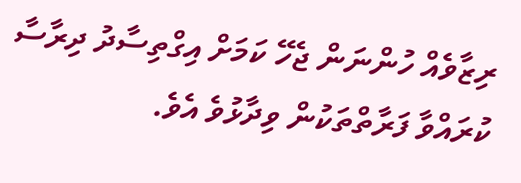ރިޒާވެއް ހުންނަން ޖެހޭ ކަމަށް އިގްތިސާދު ދިރާސާ ކުރައްވާ ފަރާތްތަކުން ވިދާޅުވެ އެވެ.